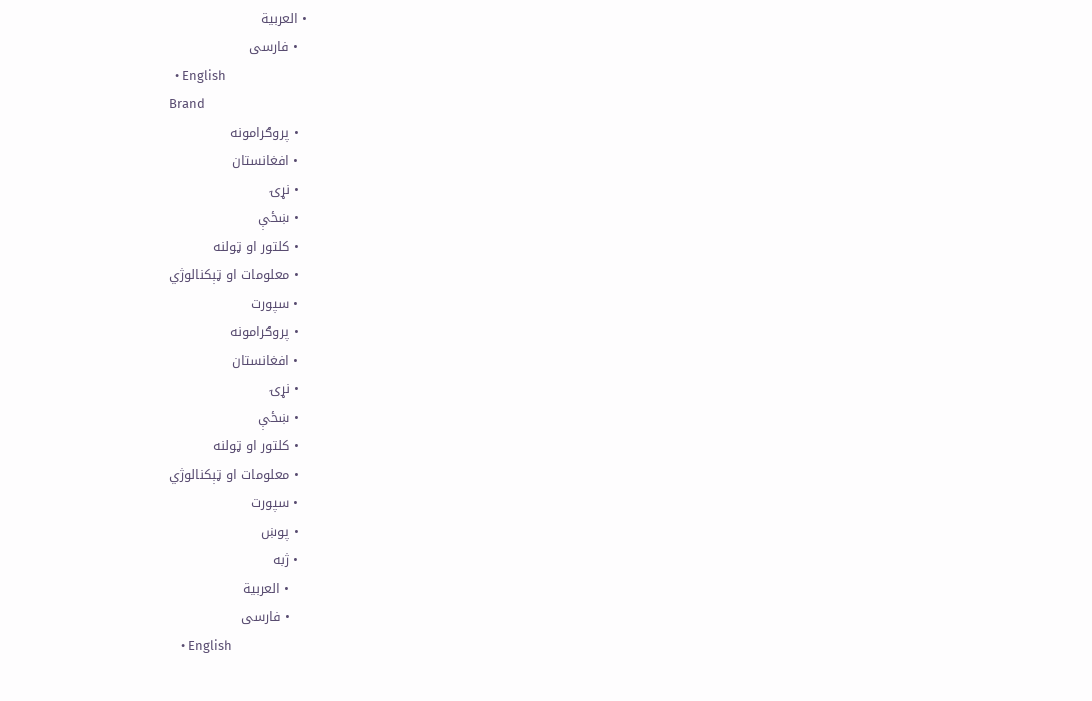• العربية
  • فارسی
  • English
Brand
  • پروګرامونه
  • افغانستان
  • نړۍ
  • ښځې
  • کلتور او ټولنه
  • معلومات او ټېکنالوژي
  • سپورت
  • پروګرامونه
  • افغانستان
  • نړۍ
  • ښځې
  • کلتور او ټولنه
  • معلومات او ټېکنالوژي
  • سپورت
  • پوښ
  • ژبه
    • العربية
    • فارسی
    • English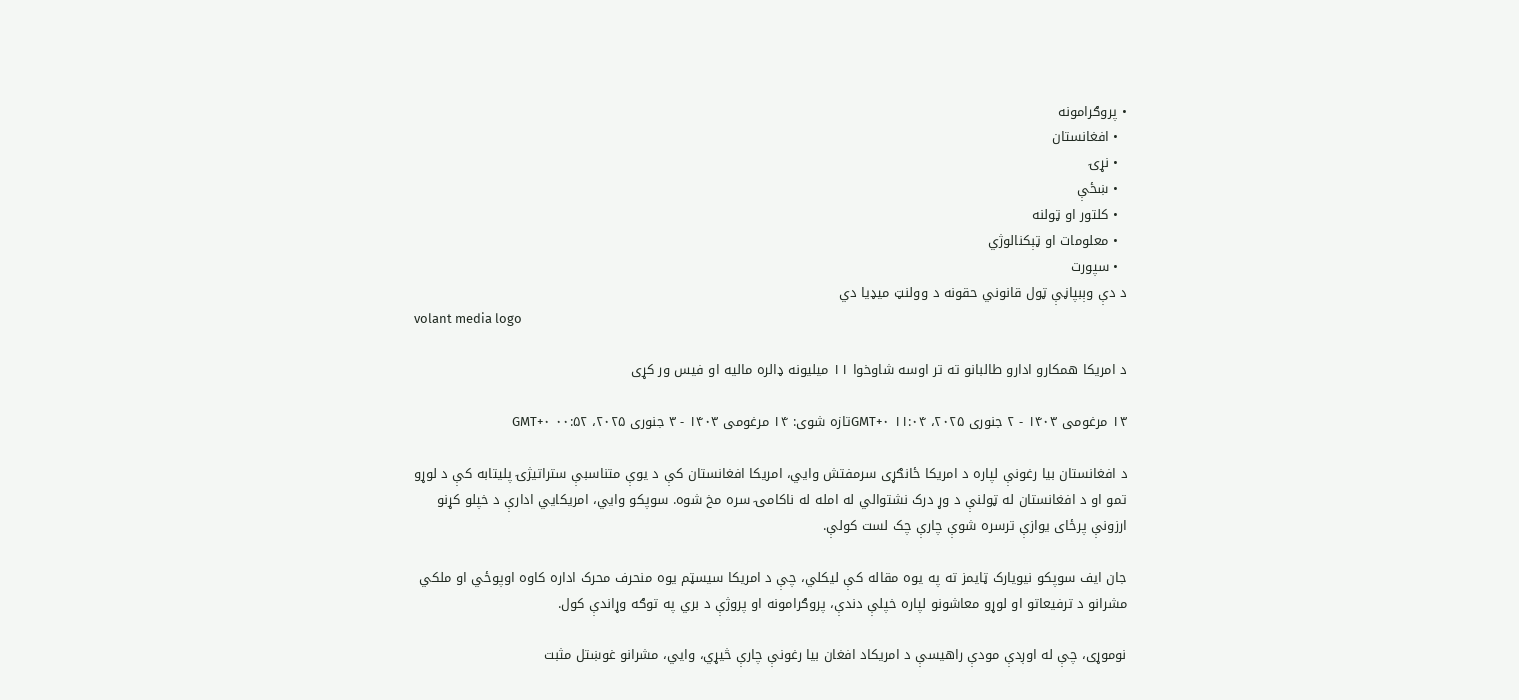• پروګرامونه
  • افغانستان
  • نړۍ
  • ښځې
  • کلتور او ټولنه
  • معلومات او ټېکنالوژي
  • سپورت
د دې وېبپاڼې ټول قانوني حقونه د وولنټ میډیا دي
volant media logo

د امریکا همکارو ادارو طالبانو ته تر اوسه شاوخوا ۱۱ میلیونه ډالره مالیه او فیس ور کړی

۱۳ مرغومی ۱۴۰۳ - ۲ جنوری ۲۰۲۵، ۱۱:۰۴ GMT+۰تازه شوی: ۱۴ مرغومی ۱۴۰۳ - ۳ جنوری ۲۰۲۵، ۰۰:۵۲ GMT+۰

د افغانستان بیا رغونې لپاره د امریکا ځانګړی سرمفتش وايي، امریکا افغانستان کې د یوې متناسبې ستراتیژۍ پلیتابه کې د لوړو تمو او د افغانستان له ټولنې د وړ درک نشتوالي له امله له ناکامۍ سره مخ شوه. سوپکو وايي، امریکايي ادارې د خپلو کړنو ارزونې پرځای یوازې ترسره شوې چارې چک لست کولې.

جان ایف سوپکو نیویارک ټایمز ته په یوه مقاله کې لیکلي، چې د امریکا سیسټم یوه منحرف محرک اداره کاوه اوپوځي او ملکي مشرانو د ترفیعاتو او لوړو معاشونو لپاره خپلې دندې، پروګرامونه او پروژې د بري په توګه وړاندې کول.

نوموړی، چې له اوږدې مودې راهیسې د امریکاد افغان بیا رغونې چارې څیړي، وايي، مشرانو غوښتل مثبت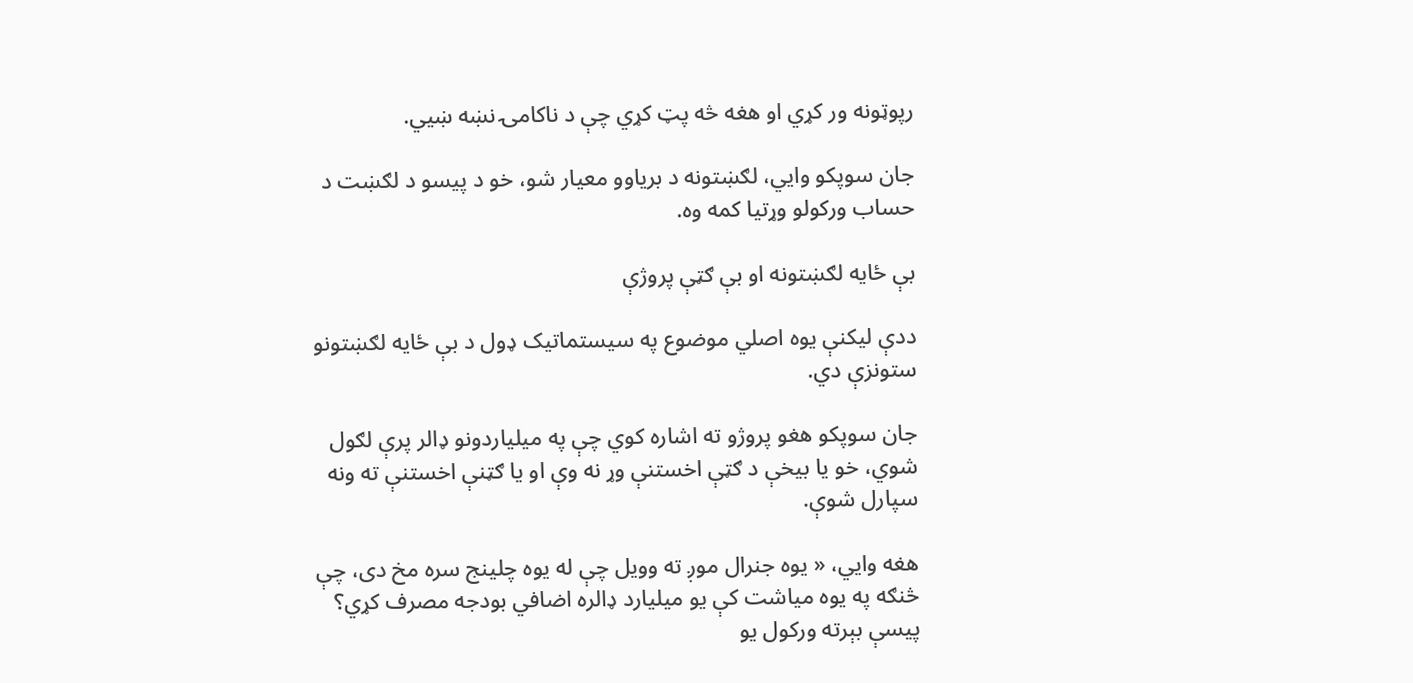رپوټونه ور کړي او هغه څه پټ کړي چې د ناکامۍ نښه ښيي.

جان سوپکو وايي، لګښتونه د بریاوو معیار شو، خو د پیسو د لګښت د حساب ورکولو وړتیا کمه وه.

بې ځایه لګښتونه او بې ګټې پروژې

ددې لیکنې یوه اصلي موضوع په سیستماتیک ډول د بې ځایه لګښتونو ستونزې دي.

جان سوپکو هغو پروژو ته اشاره کوي چې په میلیاردونو ډالر پرې لګول شوي، خو یا بیخې د ګټې اخستنې وړ نه وې او یا ګټنې اخستنې ته ونه سپارل شوې.

هغه وايي، « یوه جنرال موږ ته وویل چې له یوه چلینج سره مخ دی، چې څنګه په یوه میاشت کې یو میلیارد ډالره اضافي بودجه مصرف کړي؟ پیسې بېرته ورکول یو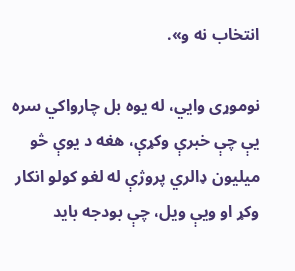انتخاب نه و».

نوموړی وايي، له یوه بل چارواکي سره یې چې خبرې وکړې، هغه د یوې څو میلیون ډالري پروژې له لغو کولو انکار وکړ او ویې ویل، چې بودجه باید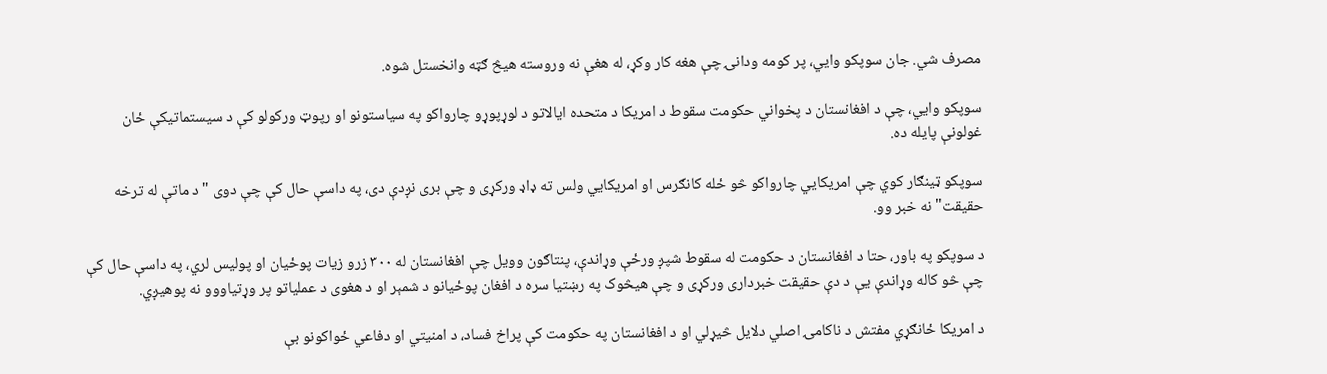مصرف شي. جان سوپکو وايي، پر کومه ودانۍ چې هغه کار وکړ، له هغې نه وروسته هیڅ ګټه وانخستل شوه.

سوپکو وايي، چې د افغانستان د پخواني حکومت سقوط د امریکا د متحده ایالاتو د لوړپوړو چارواکو په سیاستونو او رپوټ ورکولو کې د سیستماتیکې ځان غولونې پایله ده.

سوپکو ټینګار کوي چې امریکایي چارواکو څو ځله کانګرس او امریکايي ولس ته ډاډ ورکړی و چې بری نږدې دی، په داسې حال کې چې دوی "د ماتې له ترخه حقیقت" نه خبر وو.

د سوپکو په باور، حتا د افغانستان د حکومت له سقوط شپږ ورځې وړاندې، پنتاګون وویل چې افغانستان له ۳۰۰ زرو زیات پوځیان او پولیس لري، په داسې حال کې چې څو کاله وړاندې یې د دې حقیقت خبرداری ورکړی و چې هیڅوک په رښتیا سره د افغان پوځیانو د شمېر او د هغوی د عملیاتو پر وړتیاووو نه پوهیږي.

د امریکا ځانګړي مفتش د ناکامۍ اصلي دلایل څیړلي او د افغانستان په حکومت کې پراخ فساد، د امنیتي او دفاعي ځواکونو بې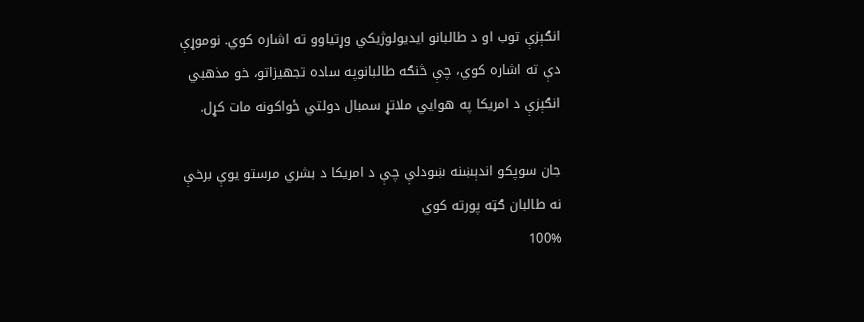انګېزې توب او د طالبانو ایدیولوژیکي وړتیاوو ته اشاره کوي. نوموړې دې ته اشاره کوي، چې څنګه طالبانوپه ساده تجهیزاتو، خو مذهبي انګېزې د امریکا په هوايي ملاتړ سمبال دولتي ځواکونه مات کړل.

جان سوپکو اندېښنه ښودلې چې د امریکا د بشري مرستو یوې برخې نه طالبان ګټه پورته کوي
100%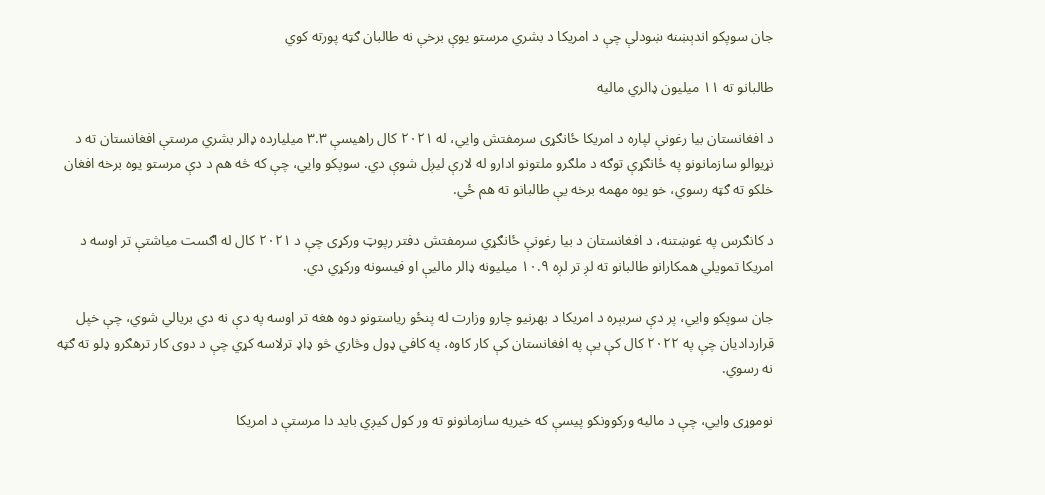جان سوپکو اندېښنه ښودلې چې د امریکا د بشري مرستو یوې برخې نه طالبان ګټه پورته کوي

طالبانو ته ۱۱ میلیون ډالري مالیه

د افغانستان بیا رغونې لپاره د امریکا ځانګړی سرمفتش وايي، له ۲۰۲۱ کال راهیسې ۳.۳ میلیارده ډالر بشري مرستې افغانستان ته د نړیوالو سازمانونو په ځانګړې توګه د ملګرو ملتونو ادارو له لارې لیږل شوې دي. سوپکو وايي، چې که څه هم د دې مرستو یوه برخه افغان خلکو ته ګټه رسوي، خو یوه مهمه برخه یې طالبانو ته هم ځي.

د کانګرس په غوښتنه، د افغانستان د بیا رغونې ځانګړي سرمفتش دفتر رپوټ ورکړی چې د ۲۰۲۱ کال له اګست میاشتې تر اوسه د امریکا تمویلي همکارانو طالبانو ته لږ تر لږه ۱۰.۹ میلیونه ډالر مالیې او فیسونه ورکړي دي.

جان سوپکو وايي، پر دې سربېره د امریکا د بهرنیو چارو وزارت له پنځو ریاستونو دوه هغه تر اوسه په دې نه دي بریالي شوي، چې خپل قراردادیان چې په ۲۰۲۲ کال کې یې په افغانستان کې کار کاوه، په کافي ډول وڅاري څو ډاډ ترلاسه کړي چې د دوی کار ترهګرو ډلو ته ګټه نه رسوي.

نوموړی وايي، چې د مالیه ورکوونکو پیسې که خیریه سازمانونو ته ور کول کیږي باید دا مرستې د امریکا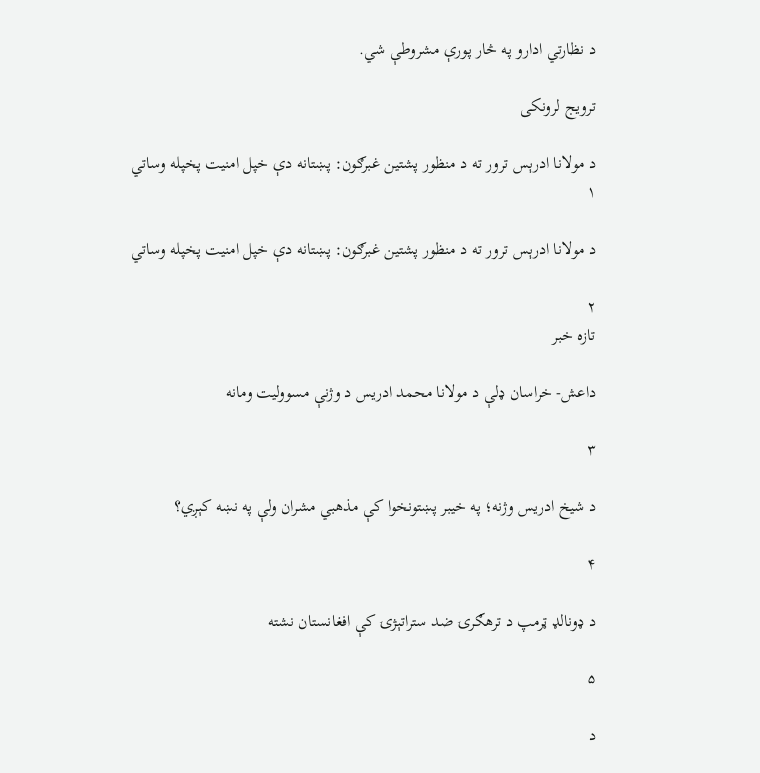د نظارتي ادارو په څار پورې مشروطې شي.

ترویج لرونکی

د مولانا ادرېس ترور ته د منظور پشتین غبرګون: پښتانه دې خپل امنیت پخپله وساتي
۱

د مولانا ادرېس ترور ته د منظور پشتین غبرګون: پښتانه دې خپل امنیت پخپله وساتي

۲
تازه خبر

داعش- خراسان ډلې د مولانا محمد ادریس د وژنې مسوولیت ومانه

۳

د شیخ ادریس وژنه؛ په خیبر پښتونخوا کې مذهبي مشران ولې په نښه کېږي؟

۴

د ډونالډ ټرمپ د ترهګرۍ ضد ستراتېژۍ کې افغانستان نشته

۵

د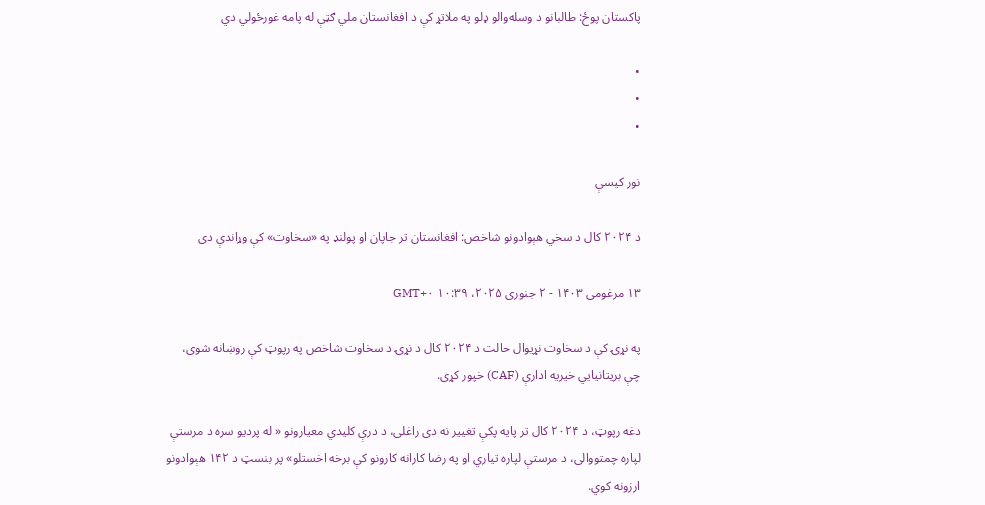پاکستان پوځ: طالبانو د وسله‌والو ډلو په ملاتړ کې د افغانستان ملي ګټې له پامه غورځولي دي

•
•
•

نور کیسې

د ۲۰۲۴ کال د سخي هېوادونو شاخص: افغانستان تر جاپان او پولنډ په «سخاوت» کې وړاندې دی

۱۳ مرغومی ۱۴۰۳ - ۲ جنوری ۲۰۲۵، ۱۰:۳۹ GMT+۰

په نړۍ کې د سخاوت نړيوال حالت د ۲۰۲۴ کال د نړۍ د سخاوت شاخص په رپوټ کې روښانه شوی، چې بريتانیايي خیریه ادارې (CAF) خپور کړی.

دغه رپوټ، د ۲۰۲۴ کال تر پایه پکې تغییر نه دی راغلی، د درې کلیدي معیارونو « له پردیو سره د مرستې لپاره چمتووالی، د مرستې لپاره تیاري او په رضا کارانه کارونو کې برخه اخستلو» پر بنسټ د ۱۴۲ هېوادونو ارزونه کوي.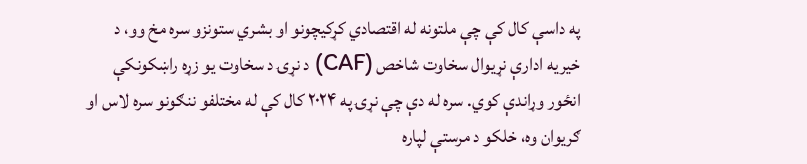په داسې کال کې چې ملتونه له اقتصادي کړکیچونو او بشري ستونزو سره مخ وو، د خیریه ادارې نړیوال سخاوت شاخص (CAF) د نړۍ د سخاوت یو زړه راښکونکې انځور وړاندې کوي. سره له دې چې نړۍ په ۲۰۲۴ کال کې له مختلفو ننګونو سره لاس او ګریوان وه، خلکو د مرستې لپاره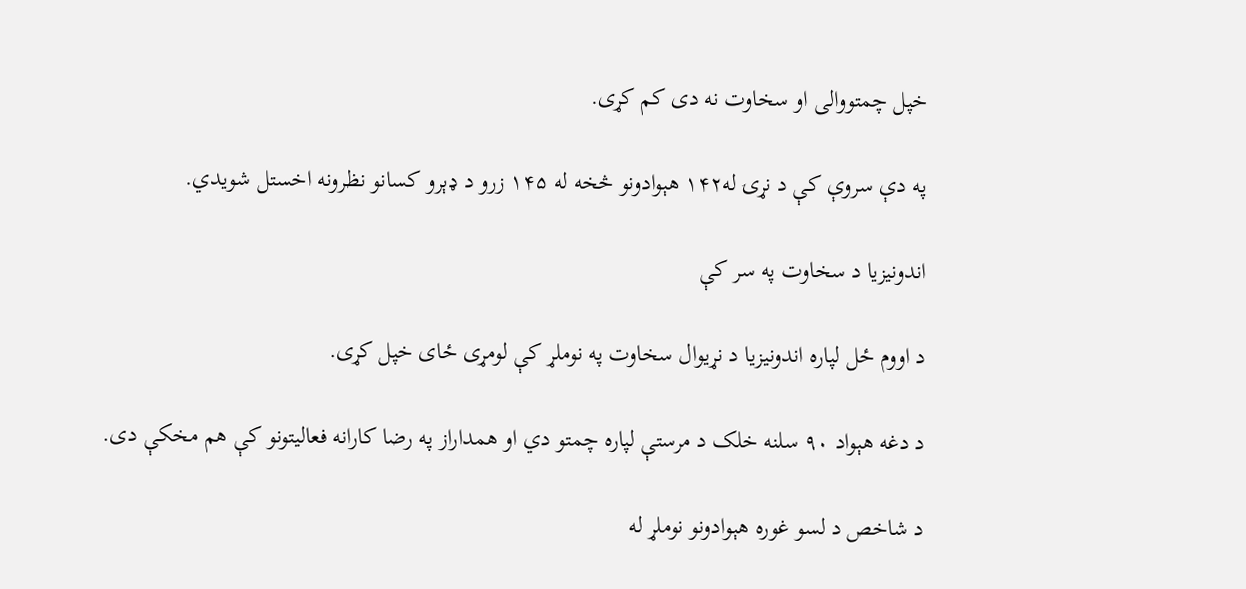خپل چمتووالی او سخاوت نه دی کم کړی.

په دې سروې کې د نړۍ له۱۴۲ هېوادونو څخه له ۱۴۵ زرو د ډېرو کسانو نظرونه اخستل شويدي.

اندونیزیا د سخاوت په سر کې

د اووم ځل لپاره اندونیزیا د نړیوال سخاوت په نوملړ کې لومړی ځای خپل کړی.

د دغه هېواد ۹۰ سلنه خلک د مرستې لپاره چمتو دي او همداراز په رضا کارانه فعالیتونو کې هم مخکې دی.

د شاخص د لسو غوره هېوادونو نوملړ له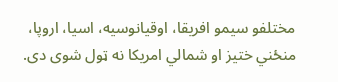مختلفو سیمو افریقا، اوقیانوسیه، اسیا، اروپا، منځني ختیز او شمالي امریکا نه ټول شوی دی.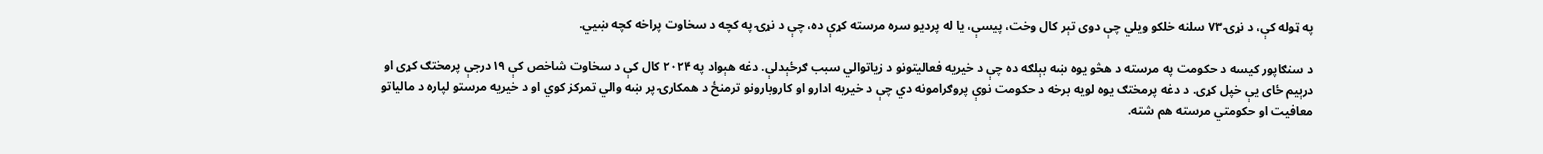په ټوله کې، د نړۍ ۷۳ سلنه خلکو ویلي چې دوی تېر کال وخت، پیسې، یا له پردیو سره مرسته کړې ده، چې د نړۍ په کچه د سخاوت پراخه کچه ښيي.

د سنګاپور کیسه د حکومت په مرسته د هڅو یوه ښه بېلګه ده چې د خیریه فعالیتونو د زیاتوالي سبب ګرځېدلې. دغه هېواد په ۲۰۲۴ کال کې د سخاوت شاخص کې ۱۹درجې پرمختګ کړی او درېیم ځای یې خپل کړی. د دغه پرمختګ یوه لویه برخه د حکومت نوې پروګرامونه دي چې د خیریه ادارو او کاروبارونو ترمنځ د همکارۍ پر ښه والي تمرکز کوي او د خیریه مرستو لپاره د مالیاتو معافیت او حکومتي مرسته هم شته.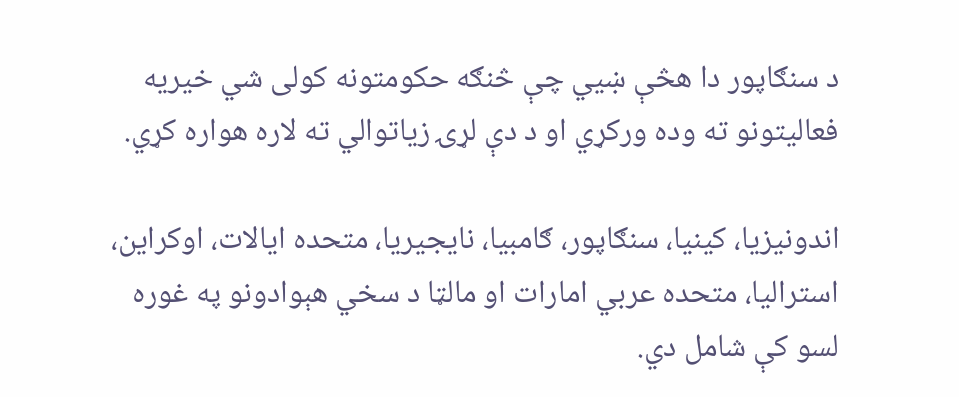د سنګاپور دا هڅې ښيي چې څنګه حکومتونه کولی شي خیریه فعالیتونو ته وده ورکړي او د دې لړۍ زیاتوالي ته لاره هواره کړي.

اندونیزیا، کینیا، سنګاپور، ګامبیا، نایجیریا، متحده ایالات، اوکراین، استرالیا، متحده عربي امارات او مالټا د سخي هېوادونو په غوره لسو کې شامل دي.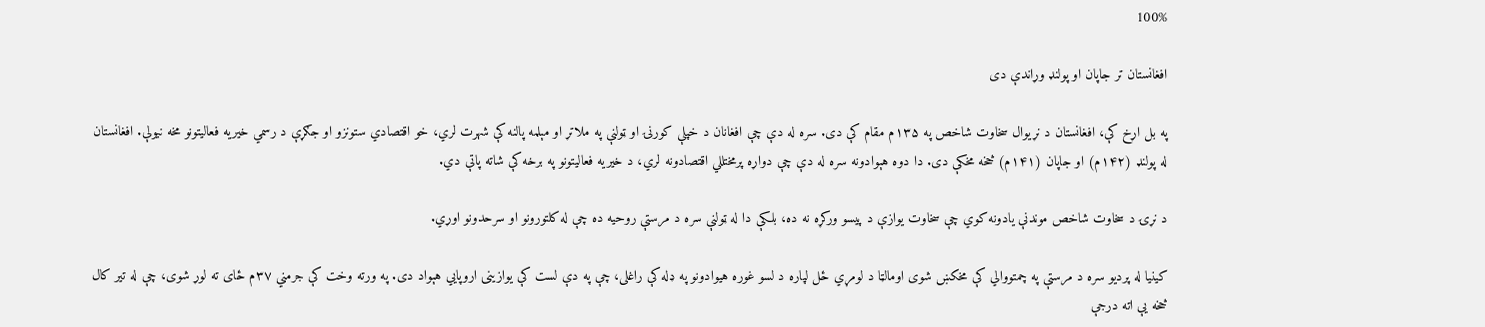100%

افغانستان تر جاپان او پولنډ وړاندې دی

په بل اړخ کې، افغانستان د نړیوال سخاوت شاخص په ۱۳۵م مقام کې دی. سره له دې چې افغانان د خپلې کورنۍ او ټولنې په ملاتړ او مېلمه پالنه کې شهرت لري، خو اقتصادي ستونزو او جګړې د رسمي خیریه فعالیتونو مخه نیولې. افغانستان له پولنډ (۱۴۲م) او جاپان (۱۴۱م) څخه مخکې دی. دا دوه هېوادونه سره له دې چې دواړه پرمختللي اقتصادونه لري، د خیریه فعالیتونو په برخه کې شاته پاتې دي.

د نړۍ د سخاوت شاخص موندنې یادونه کوي چې سخاوت یوازې د پیسو ورکړه نه ده، بلکې دا له ټولنې سره د مرستې روحیه ده چې له کلتورونو او سرحدونو اوړي.

کینیا له پردیو سره د مرستې په چمتووالي کې مخکښ شوی اومالټا د لومړي ځل لپاره د لسو غوره هیوادونو په ډله کې راغلی، چې په دې لست کې یوازینی اروپايي هېواد دی. په ورته وخت کې جرمني ۳۷م ځای ته لوړ شوی، چې له تیر کال څخه یې اته درجې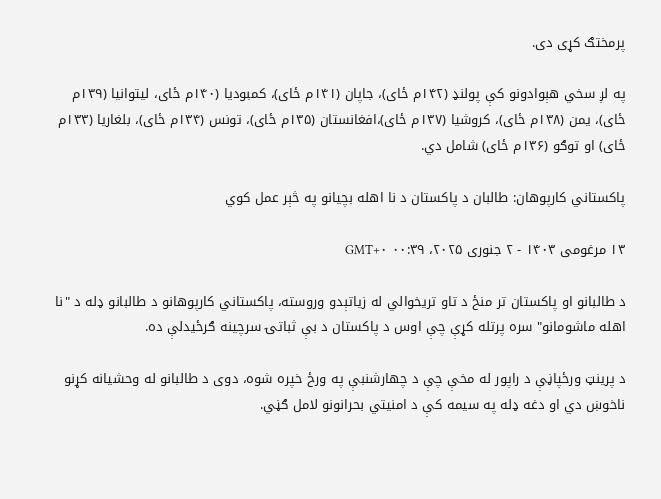پرمختګ کړی دی.

په لږ سخي هېوادونو کې پولنډ (۱۴۲م ځای)، جاپان (۱۴۱م ځای)، کمبودیا (۱۴۰م ځای، لیتوانیا (۱۳۹م ځای)، یمن (۱۳۸م ځای)، کروشیا (۱۳۷م ځای)،افغانستان (۱۳۵م ځای)، تونس (۱۳۴م ځای)، بلغاریا (۱۳۳م ځای) او توګو (۱۳۶م ځای) شامل دي.

پاکستاني کارپوهان: طالبان د پاکستان د نا اهله بچیانو په څېر عمل کوي

۱۳ مرغومی ۱۴۰۳ - ۲ جنوری ۲۰۲۵، ۰۰:۳۹ GMT+۰

د طالبانو او پاکستان تر منځ د تاو تریخوالي له زیاتېدو وروسته، پاکستاني کارپوهانو د طالبانو ډله د "نا اهله ماشومانو" سره پرتله کړې چې اوس د پاکستان د بې ثباتۍ سرچینه ګرځیدلې ده.

د پرینټ ورځپاڼې د راپور له مخې چې د چهارشنبې په ورځ خپره شوه، دوی د طالبانو له وحشيانه کړنو ناخوښ دي او دغه ډله په سیمه کې د امنیتي بحرانونو لامل ګڼي.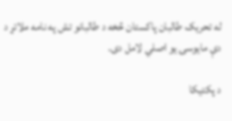له تحریک طالبان پاکستان څخه د طالبانو تش په نامه ملاتړ د دې مایوسۍ یو اصلي لامل دی.

د پکتيکا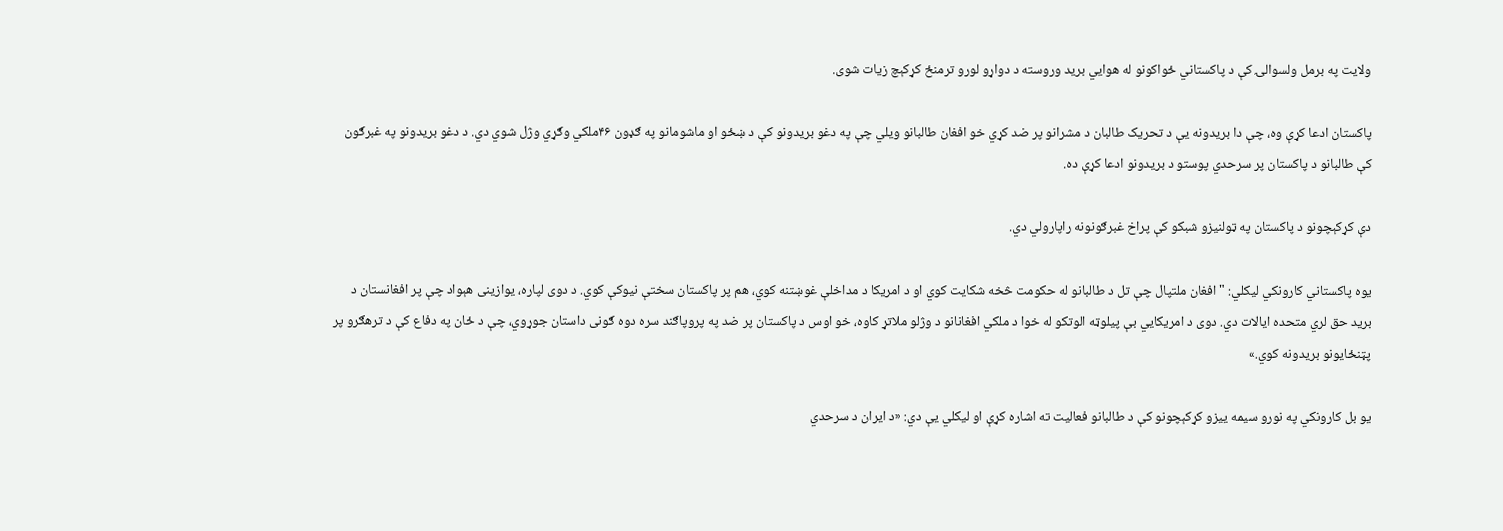ولايت په برمل ولسوالۍ کې د پاکستاني ځواکونو له هوايي بريد وروسته د دواړو لورو ترمنځ کړکېچ زيات شوی.

پاکستان ادعا کړې وه، چې دا بریدونه یې د تحریک طالبان د مشرانو پر ضد کړي خو افغان طالبانو ویلي چې په دغو بریدونو کې د ښځو او ماشومانو په ګډون ۴۶ملکي وګړي وژل شوي دي. د دغو بریدونو په غبرګون کې طالبانو د پاکستان پر سرحدي پوستو د بریدونو ادعا کړې ده.

دې کړکېچونو د پاکستان په ټولنیزو شبکو کې پراخ غبرګونونه راپارولي دي.

یوه پاکستاني کارونکي لیکلي: "افغان ملتپال چې تل د طالبانو له حکومت څخه شکایت کوي او د امریکا د مداخلې غوښتنه کوي، هم پر پاکستان سختې نیوکې کوي. د دوی لپاره، یوازینی هېواد چې پر افغانستان د برید حق لري متحده ایالات دي. دوی د امریکايي بې پیلوټه الوتکو له خوا د ملکي افغانانو د وژلو ملاتړ کاوه، خو اوس د پاکستان پر ضد په پروپاګند سره دوه ګونی داستان جوړوي، چې د ځان په دفاع کې د ترهګرو پر پټنځایونو بریدونه کوي.»

یو بل کارونکي په نورو سیمه ییزو کړکېچونو کې د طالبانو فعالیت ته اشاره کړې او لیکلي یې دي: «د ایران د سرحدي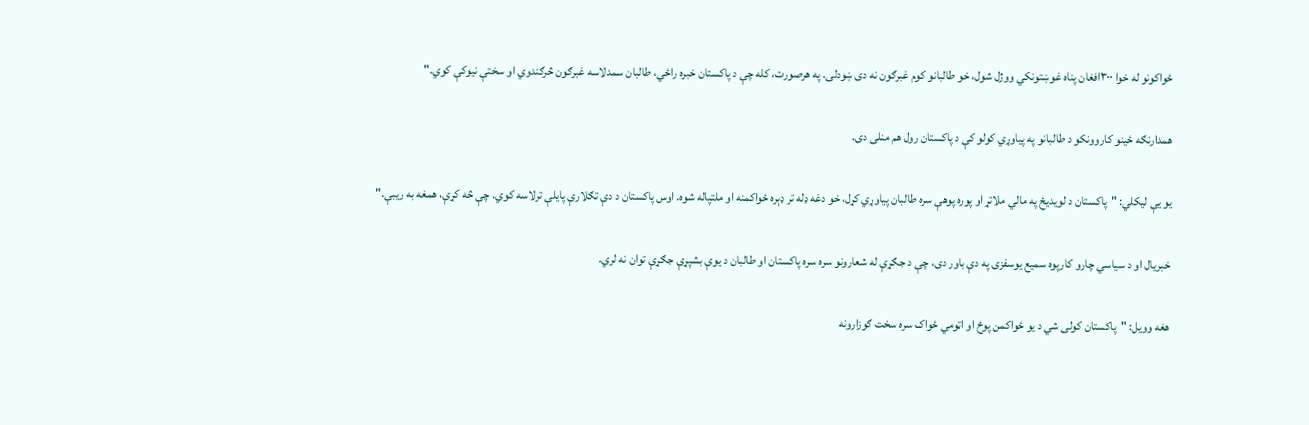ځواکونو له خوا ۳۰۰افغان پناه غوښتونکي ووژل شول، خو طالبانو کوم غبرګون نه دی ښودلی. په هرصورت، کله چې د پاکستان خبره راځي، طالبان سمدلاسه غبرګون څرګندوي او سختې نیوکې کوي."

همدارنګه ځینو کاروونکو د طالبانو په پیاوړي کولو کې د پاکستان رول هم منلی دی.

یو یې لیکلي: "پاکستان د لویدیځ په مالي ملاتړ او پوره پوهې سره طالبان پیاوړي کړل، خو دغه ډله تر ډېره ځواکمنه او ملتپاله شوه. اوس پاکستان د دې تګلارې پایلې ترلاسه کوي. چې څه کړې، همغه به ریبې."

خبریال او د سیاسي چارو کارپوه سمیع یوسفزی په دې باور دی، چې د جګړې له شعارونو سره سره پاکستان او طالبان د یوې بشپړې جګړې توان نه لري.

هغه وویل: "پاکستان کولی شي د یو ځواکمن پوځ او اټومي ځواک سره سخت ګوزارونه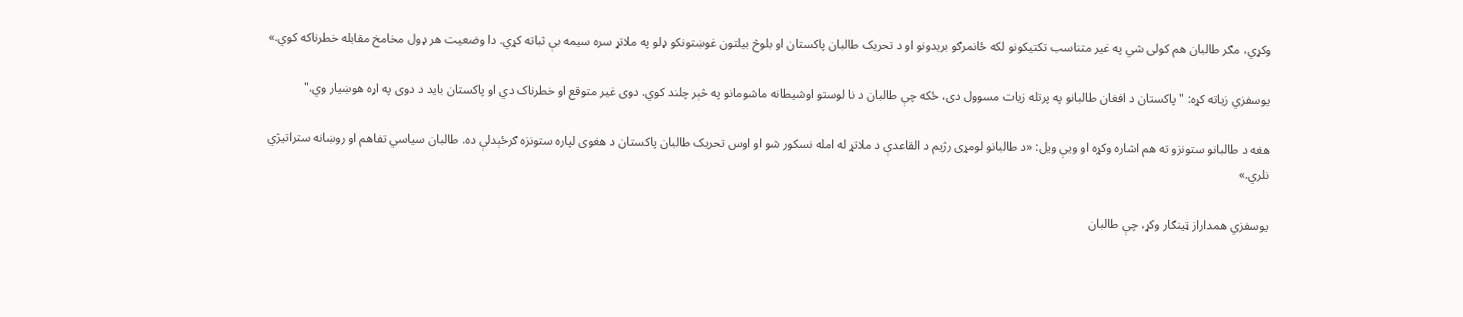وکړي، مګر طالبان هم کولی شي په غیر متناسب تکتیکونو لکه ځانمرګو بریدونو او د تحریک طالبان پاکستان او بلوڅ بیلتون غوښتونکو ډلو په ملاتړ سره سیمه بې ثباته کړي. دا وضعیت هر ډول مخامخ مقابله خطرناکه کوي.»

يوسفزي زياته کړه: "پاکستان د افغان طالبانو په پرتله زيات مسوول دى، ځکه چې طالبان د نا لوستو اوشیطانه ماشومانو په څېر چلند کوي. دوی غیر متوقع او خطرناک دي او پاکستان باید د دوی په اړه هوښیار وي."

هغه د طالبانو ستونزو ته هم اشاره وکړه او ویې ویل: «د طالبانو لومړی رژیم د القاعدې د ملاتړ له امله نسکور شو او اوس تحریک طالبان پاکستان د هغوی لپاره ستونزه ګرځېدلې ده. طالبان سیاسي تفاهم او روښانه ستراتیژي نلري.»

یوسفزي همداراز ټینګار وکړ، چې طالبان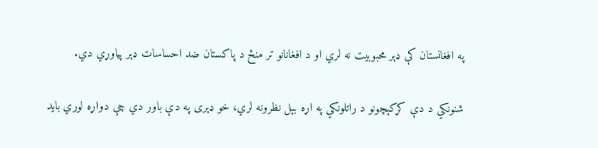په افغانستان کې ډېر محبوبیت نه لري او د افغانانو تر منځ د پاکستان ضد احساسات ډېر پیاوړي دي.

شنونکي د دې کړکېچونو د راتلونکي په اړه بېل نظرونه لري، خو ډېری په دې باور دي چې دواړه لوري باید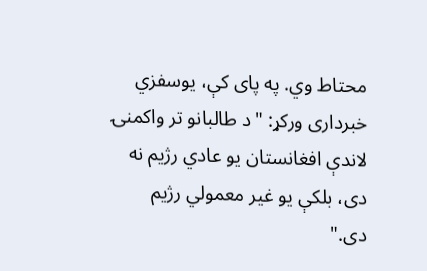محتاط وي. په پای کې، یوسفزي خبرداری ورکړ: "د طالبانو تر واکمنۍ لاندې افغانستان یو عادي رژیم نه دی، بلکې یو غیر معمولي رژیم دی."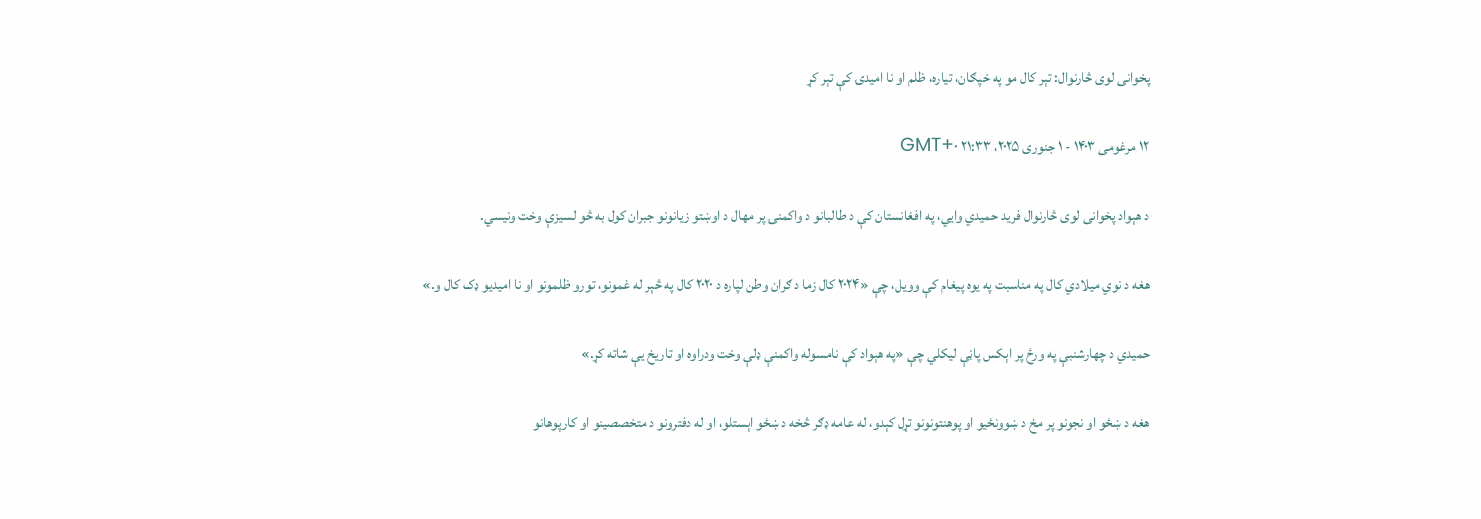پخوانی لوی څارنوال: تېر کال مو په خپګان، تیاره، ظلم او نا امیدۍ کې تېر کړ

۱۲ مرغومی ۱۴۰۳ - ۱ جنوری ۲۰۲۵، ۲۱:۳۳ GMT+۰

د هېواد پخوانی لوی څارنوال فرید حمیدي وايي، په افغانستان کې د طالبانو د واکمنۍ پر مهال د اوښتو زیانونو جبران کول به څو لسیزې وخت ونیسي.

هغه د نوي میلادي کال په مناسبت په یوه پیغام کې وویل، چې «۲۰۲۴ کال زما د ګران وطن لپاره د ۲۰۲۰ کال په څېر له غمونو، تورو ظلمونو او نا امیدیو ډک کال و.»

حمیدي د چهارشنبې په ورځ پر اېکس پاڼې لیکلي چې «په هېواد کې نامسوله واکمنې ډلې وخت ودراوه او تاریخ یې شاته کړ.»

هغه د ښځو او نجونو پر مخ د ښوونځیو او پوهنتونونو تړل کېدو، له عامه ډګر څخه د ښځو اېستلو، او له دفترونو د متخصصینو او کارپوهانو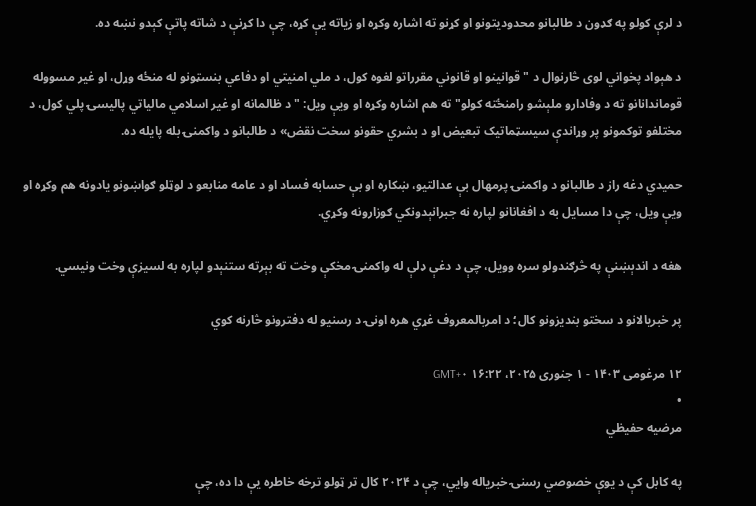د لرې کولو په ګډون د طالبانو محدودیتونو او کړنو ته اشاره وکړه او زیاته یې کړه، چې دا کړنې د شاته پاتې کېدو نښه ده.

د هېواد پخواني لوی څارنوال د "قوانينو او قانوني مقرراتو لغوه کول، د ملي امنيتي او دفاعي بنسټونو له منځه وړل، او غير مسووله قوماندانانو ته د وفادارو ملېشو رامنځته کولو" ته هم اشاره وکړه او ويې ويل: "د ظالمانه او غير اسلامي مالياتي پاليسۍ پلي کول، د مختلفو توکمونو پر وړاندې سیسټماتیک تبعیض او د بشري حقونو سخت نقض» د طالبانو د واکمنۍ بله پایله ده.

حمیدي دغه راز د طالبانو د واکمنۍ پرمهال بې عدالتیو، ښکاره او بې حسابه فساد او د عامه منابعو د لوټلو ګواښونو یادونه هم وکړه او ویې ويل، چې دا مسايل به د افغانانو لپاره نه جبرانېدونکي ګوزارونه وکړي.

هغه د اندېښنې په څرګندولو سره وويل، چې د دغې ډلې له واکمنۍ مخکې وخت ته بېرته ستنېدو لپاره به لسیزې وخت ونیسي.

پر خبریالانو د سختو بندیزونو کال؛ د امربالمعروف غړي هره اونۍ د رسنیو له دفترونو څارنه کوي

۱۲ مرغومی ۱۴۰۳ - ۱ جنوری ۲۰۲۵، ۱۶:۲۲ GMT+۰
•
مرضیه حفیظي

په کابل کې د یوې خصوصي رسنۍ خبریاله وایي، چې د ۲۰۲۴ کال تر ټولو ترخه خاطره یې دا ده، چې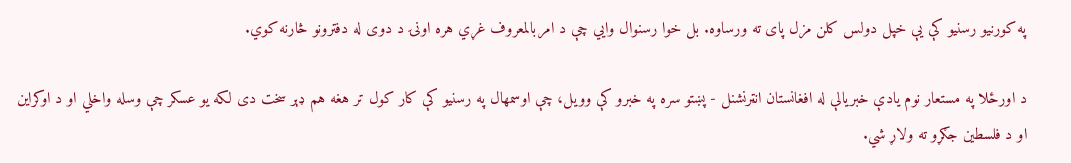په کورنیو رسنیو کې یې خپل دولس کلن مزل پای ته ورساوه. بل خوا رسنوال وايي چې د امربالمعروف غړي هره اونۍ د دوی له دفترونو څارنه کوي.

د اورځلا په مستعار نوم یادې خبریالې له افغانستان انټرنشنل - پښتو سره په خبرو کې وویل، چې اوسمهال په رسنیو کې کار کول تر هغه هم ډېر سخت دی لکه یو عسکر چې وسله واخلي او د اوکراین او د فلسطین جګړو ته ولاړ شي.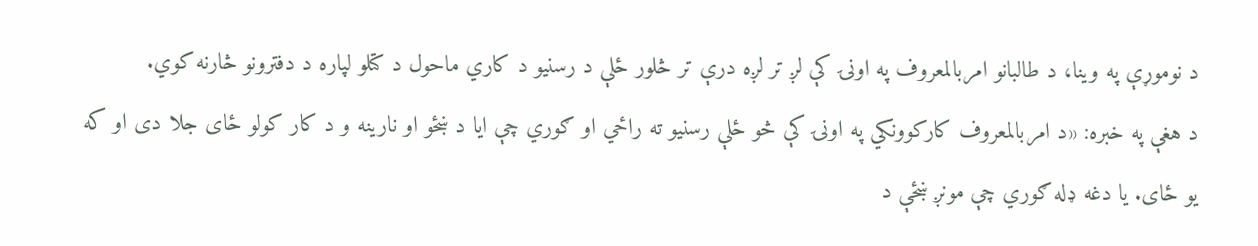د نوموړې په وینا، د طالبانو امربالمعروف په اونۍ کې لږ تر لږه درې تر څلور ځلې د رسنیو د کاري ماحول د کتلو لپاره د دفترونو څارنه کوي.
د هغې په خبره: «د امربالمعروف کارکوونکي په اونۍ کې څو ځلې رسنیو ته راځي او ګوري چې ایا د ښځو او نارینه و د کار کولو ځای جلا دی او که یو ځای. یا دغه ډله ګوري چې مونږ ښځې د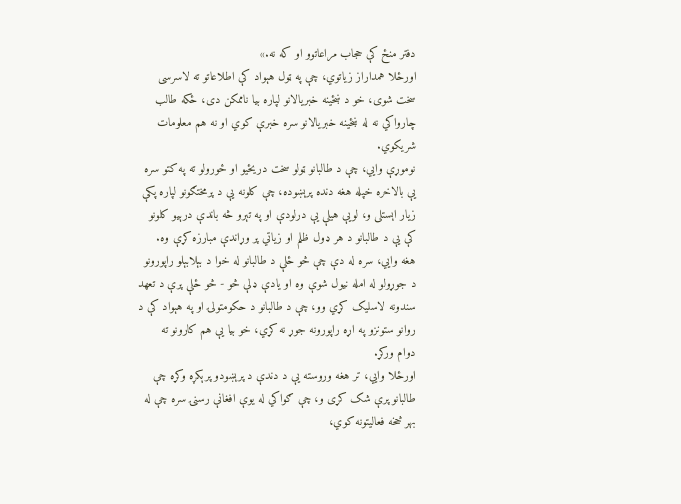دفتر منځ کې حجاب مراعاتوو او که نه.»
اورځلا همداراز زیاتوي، چې په ټول هېواد کې اطلاعاتو ته لاسرسی سخت شوی، خو د ښځینه خبریالانو لپاره بیا ناممکن دی، ځکه طالب چارواکي نه له ښځینه خبریالانو سره خبرې کوي او نه هم معلومات شریکوي.
نوموړې وایي، چې د طالبانو ټولو سخت دریځیو او ځورولو ته په کتو سره یې بالاخره خپله هغه دنده پرېښوده، چې کلونه یې د پرمختګونو لپاره پکې زیار اېستلی و، لویې هیلې یې درلودې او په تېرو څه باندې درېیو کلونو کې یې د طالبانو د هر ډول ظلم او زیاتي پر وړاندې مبارزه کړې وه.
هغه وایي، سره له دې چې څو ځلې د طالبانو له خوا د بېلابېلو راپورونو د جوړولو له امله نیول شوې وه او یادې ډلې څو - څو ځلې پرې د تعهد سندونه لاسلیک کړي وو، چې د طالبانو د حکومتولۍ او په هېواد کې د روانو ستونزو په اړه راپورونه جوړ نه کړي، خو بیا یې هم کارونو ته دوام ورکړ.
اورځلا وایي، تر هغه وروسته یې د دندې د پرېښودو پرېکړه وکړه چې طالبانو پرې شک کړی و، چې ګواکي له یوې افغانې رسنۍ سره چې له بهر څخه فعالیتونه کوي،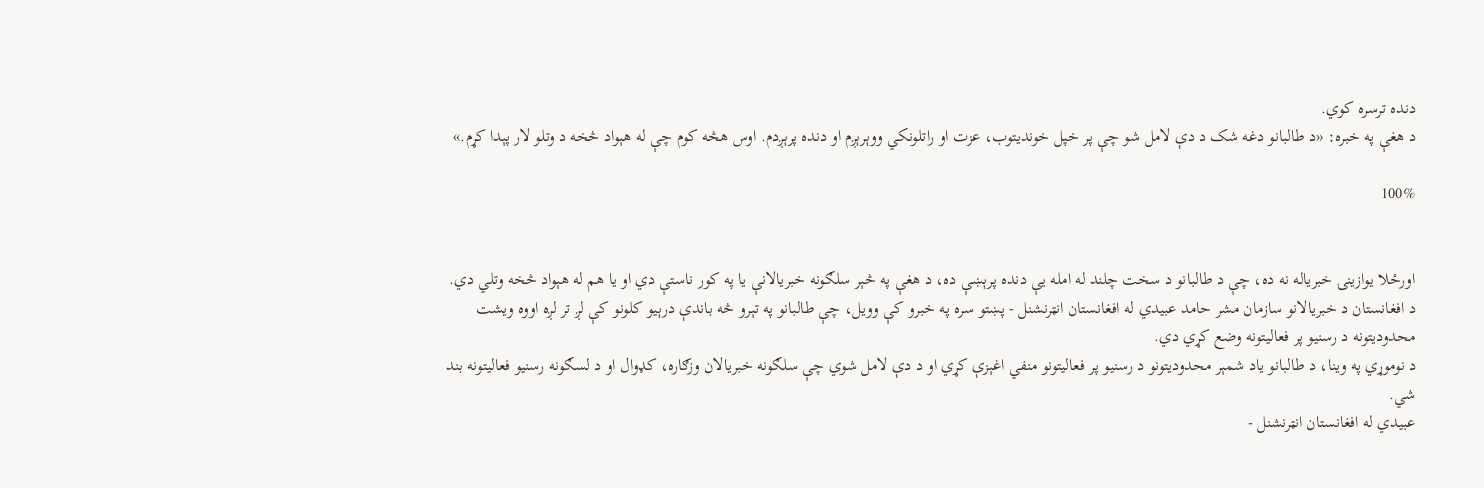دنده ترسره کوي.
د هغې په خبره: «د طالبانو دغه شک د دې لامل شو چې پر خپل خوندیتوب، عزت او راتلونکي ووېرېږم او دنده پرېږدم. اوس هڅه کوم چې له هېواد څخه د وتلو لار پېدا کړم.»

100%


اورځلا یوازینۍ خبریاله نه ده، چې د طالبانو د سخت چلند له امله یې دنده پرېښې ده، د هغې په څېر سلګونه خبریالانې یا په کور ناستې دي او یا هم له هېواد څخه وتلي دي.
د افغانستان د خبریالانو سازمان مشر حامد عبیدي له افغانستان انټرنشنل - پښتو سره په خبرو کې وویل، چې طالبانو په تېرو څه باندې درېیو کلونو کې لږ تر لږه اووه ویشت محدودیتونه د رسنیو پر فعالیتونه وضع کړي دي.
د نوموړي په وینا، د طالبانو یاد شمېر محدودیتونو د رسنیو پر فعالیتونو منفي اغېزې کړي او د دې لامل شوي چې سلګونه خبریالان وزګاره، کډوال او د لسګونه رسنیو فعالیتونه بند شي.
عبیدي له افغانستان انټرنشنل -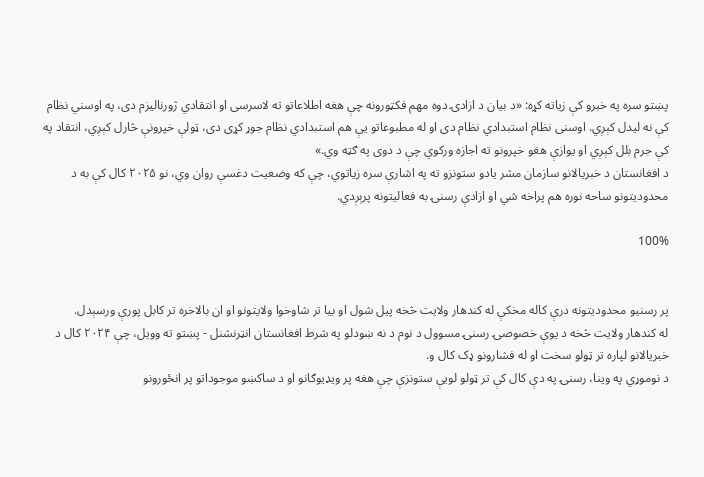پښتو سره په خبرو کې زیاته کړه: «د بیان د ازادۍ دوه مهم فکټورونه چې هغه اطلاعاتو ته لاسرسی او انتقادي ژورنالیزم دی، په اوسني نظام کې نه لیدل کېږي. اوسنی نظام استبدادي نظام دی او له مطبوعاتو یې هم استبدادي نظام جوړ کړی دی، ټولې خپرونې څارل کېږي، انتقاد په کې جرم بلل کېږي او یوازې هغو خپرونو ته اجازه ورکوي چې د دوی په ګټه وي.»
د افغانستان د خبریالانو سازمان مشر یادو ستونزو ته په اشارې سره زیاتوي، چې که وضعیت دغسې روان وي، نو ۲۰۲۵ کال کې به د محدودیتونو ساحه نوره هم پراخه شي او ازادې رسنۍ به فعالیتونه پرېږدي.

100%


پر رسنیو محدودیتونه درې کاله مخکې له کندهار ولایت څخه پیل شول او بیا تر شاوخوا ولایتونو او ان بالاخره تر کابل پورې ورسېدل.
له کندهار ولایت څخه د یوې خصوصۍ رسنۍ مسوول د نوم د نه ښودلو په شرط افغانستان انټرنشنل - پښتو ته وویل، چې ۲۰۲۴ کال د خبریالانو لپاره تر ټولو سخت او له فشارونو ډک کال و.
د نوموړي په وینا، رسنۍ په دې کال کې تر ټولو لویې ستونزې چې هغه پر ویډیوګانو او د ساکښو موجوداتو پر انځورونو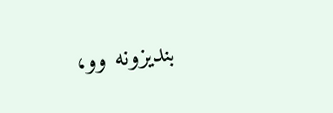بندیزونه وو،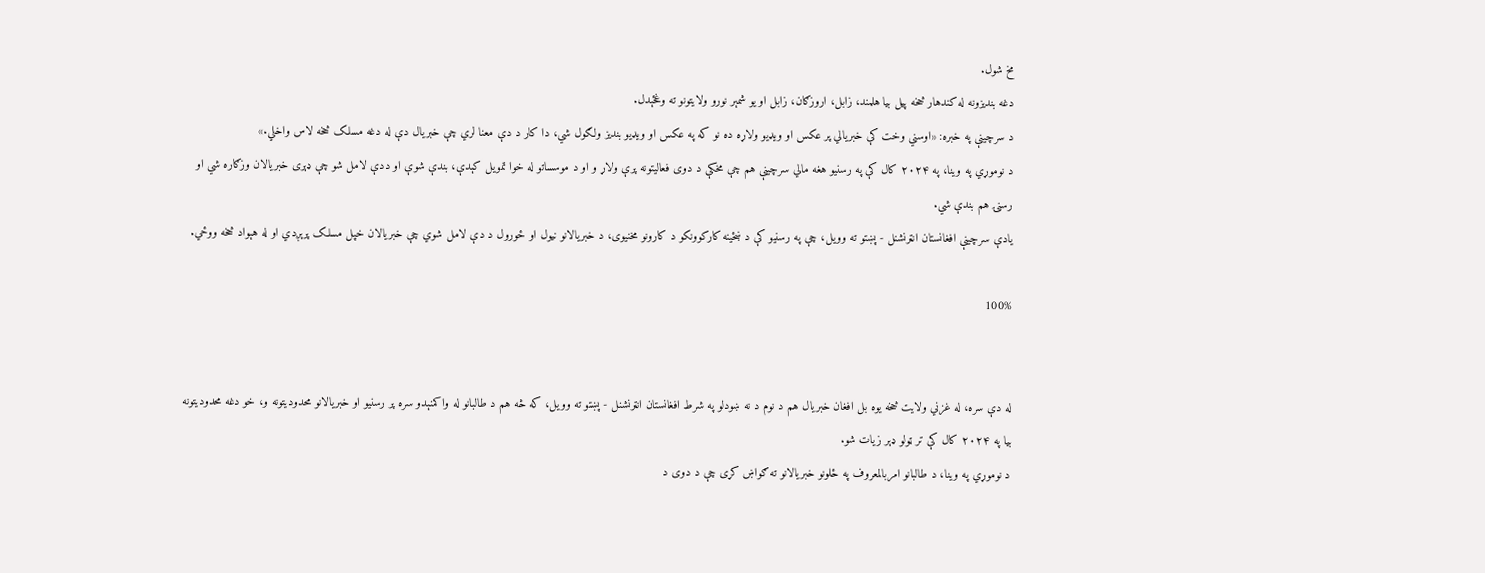مخ شول.
دغه بندیزونه له کندهار څخه پیل بیا هلمند، زابل، اروزګان، زابل او یو شمېر نورو ولایتونو ته وغځېدل.
د سرچینې په خبره: «اوسني وخت کې خبریالي پر عکس او ویډیو ولاړه ده نو که په عکس او ویډیو بندیز ولګول شي، دا کار د دې معنا لري چې خبریال دې له دغه مسلک څخه لاس واخلي.»
د نوموړي په وینا، په ۲۰۲۴ کال کې په رسنیو هغه مالي سرچینې هم چې مخکې د دوی فعالیتونه پرې ولاړ و او د موسساتو له خوا تمویل کېدې، بندې شوې او ددې لامل شو چې ډېری خبریالان وزګاره شي او رسنۍ هم بندې شي.
یادې سرچینې افغانستان انټرنشنل - پښتو ته وویل، چې په رسنیو کې د ښځینه کارکوونکو د کارونو مخنیوی، د خبریالانو نیول او ځورول د دې لامل شوي چې خبریالان خپل مسلک پرېږدي او له هېواد څخه ووځي.

100%


له دې سره، له غزني ولایت څخه یوه بل افغان خبریال هم د نوم د نه ښودلو په شرط افغانستان انټرنشنل - پښتو ته وویل، که څه هم د طالبانو له واکمنېدو سره پر رسنیو او خبریالانو محدودیتونه و، خو دغه محدودیتونه بیا په ۲۰۲۴ کال کې تر ټولو ډېر زیات شو.
د نوموړي په وینا، د طالبانو امربالمعروف په ځلونو خبریالانو ته ګواښ کړی چې د دوی د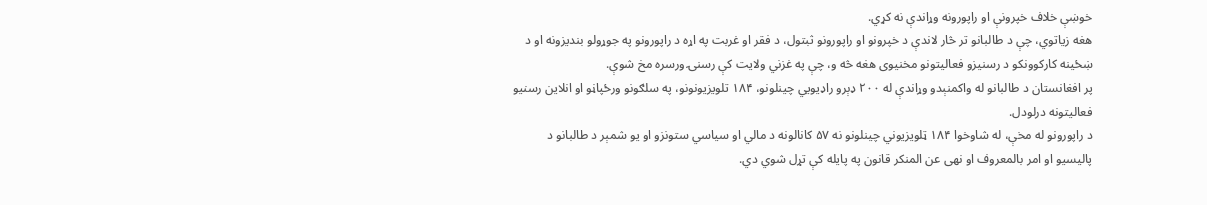خوښې خلاف خپرونې او راپورونه وړاندې نه کړي.
هغه زیاتوي، چې د طالبانو تر څار لاندې د خپرونو او راپورونو ثبتول، د فقر او غربت په اړه د راپورونو په جوړولو بندیزونه او د ښځینه کارکوونکو د رسنیزو فعالیتونو مخنیوی هغه څه و، چې په غزني ولایت کې رسنۍ ورسره مخ شوې.
پر افغانستان د طالبانو له واکمنېدو وړاندې له ۲۰۰ ډېرو راډیويي چینلونو، ۱۸۴ تلویزیونونو، په سلګونو ورځپاڼو او انلاین رسنیو فعالیتونه درلودل.
د راپورونو له مخې، له شاوخوا ۱۸۴ ټلویزیوني چینلونو نه ۵۷ کانالونه د مالي او سیاسي ستونزو او یو شمېر د طالبانو د پالیسیو او امر بالمعروف او نهی عن المنکر قانون په پایله کې تړل شوي دي.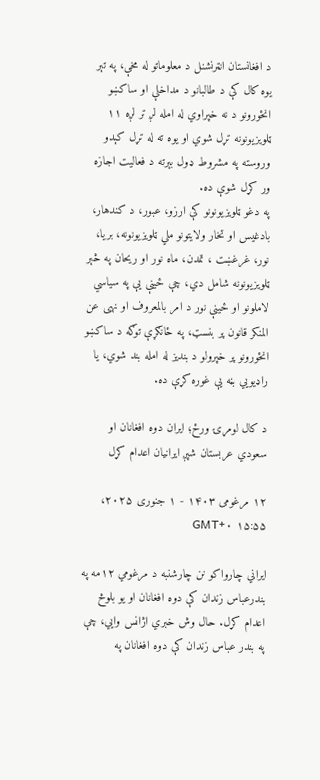د افغانستان انټرنشنل د معلوماتو له مخې، په تېر یوه کال کې د طالبانو د مداخلې او ساکښو انځورونو د نه خپراوي له امله لږ تر لږه ۱۱ ټلویزیونونه تړل شوي او یوه ته له تړل کېدو وروسته په مشروط ډول بېرته د فعالیت اجازه ور کړل شوې ده.
په دغو ټلویزیونونو کې ارزو، عبور، د کندهار، بادغیس او تخار ولایتونو ملي ټلویزیونونه، بریا، نور، غرغښت ، تمدن، ماه نور او ریحان په څېر ټلویزیونونه شامل دي، چې ځینې یې په سیاسي لاملونو او ځینې نور د امر بالمعروف او نهی عن المنکر قانون پر بنسټ، په ځانګړې توګه د ساکښو انځورونو پر خپرولو د بندیز له امله بند شوي، یا راډیويي بڼه یې غوره کړې ده.

د کال لومړۍ ورځ؛ ایران دوه افغانان او سعودي عربستان شپږ ایرانیان اعدام کړل

۱۲ مرغومی ۱۴۰۳ - ۱ جنوری ۲۰۲۵، ۱۵:۵۵ GMT+۰

ایراني چارواکو نن چارشنبه د مرغومي ۱۲مه په بندرعباس زندان کې دوه افغانان او یو بلوڅ اعدام کړل. حال وش خبري اژانس وايي، چې په بندر عباس زندان کې دوه افغانان په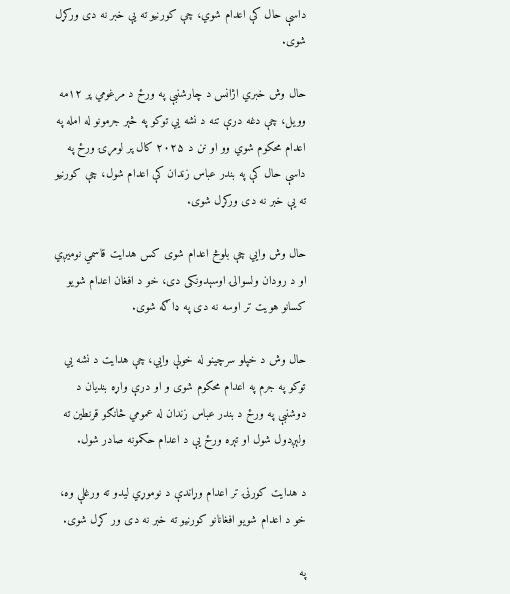داسې حال کې اعدام شوي، چې کورنیو ته یې خبر نه دی ورکړل شوی.

حال وش خبري اژانس د چارشنبې په ورځ د مرغومي پر ۱۲مه وویل، چې دغه درې تنه د نشه يي توکو په څېر جرمونو له امله په اعدام محکوم شوي وو او نن د ۲۰۲۵ کال پر لومړۍ ورځ په داسې حال کې په بندر عباس زندان کې اعدام شول، چې کورنیو ته یې خبر نه دی ورکړل شوی.

حال وش وايي چې بلوڅ اعدام شوی کس هدایت قاسمي نومیږي او د رودان ولسوالۍ اوسېدونکی دی، خو د افغان اعدام شویو کسانو هویت تر اوسه نه دی په ډاګه شوی.

حال وش د خپلو سرچینو له خولې وايي، چې هدايت د نشه يي توکو په جرم په اعدام محکوم شوی و او درې واړه بنديان د دوشنبې په ورځ د بندر عباس زندان له عمومي څانګو قرنطين ته ولېږدول شول او تېره ورځ یې د اعدام حکمونه صادر شول.

د هدایت کورنۍ تر اعدام وړاندې د نوموړي لیدو ته ورغلې وه، خو د اعدام شویو افغانانو کورنیو ته خبر نه دی ور کړل شوی.

په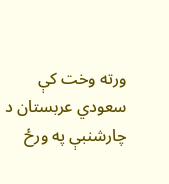ورته وخت کې سعودي عربستان د چارشنبې په ورځ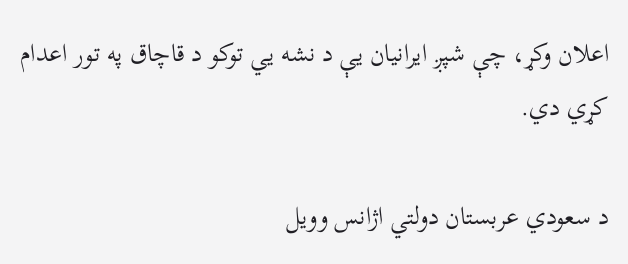اعلان وکړ، چې شپږ ایرانیان یې د نشه يي توکو د قاچاق په تور اعدام کړي دي.

د سعودي عربستان دولتي اژانس وویل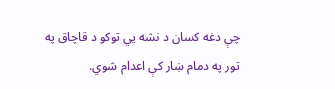چې دغه کسان د نشه يي توکو د قاچاق په تور په دمام ښار کې اعدام شوي.